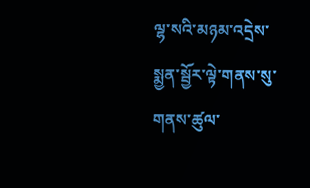ལྷ་སའི་མཉམ་འདྲེས་སྨྱན་སྦྱོར་ལྟེ་གནས་སུ་གནས་ཚུལ་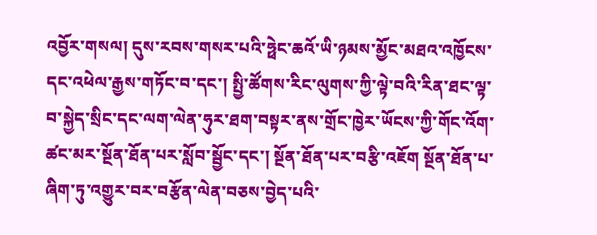འབྱོར་གསལ། དུས་རབས་གསར་པའི་ཧྥེང་ཆའོ་ཡི་ཉམས་མྱོང་མཐའ་འཁྱོངས་དང་འཕེལ་རྒྱས་གཏོང་བ་དང་། སྤྱི་ཚོགས་རིང་ལུགས་ཀྱི་ལྟེ་བའི་རིན་ཐང་ལྟ་བ་སྐྱེད་སྲིང་དང་ལག་ལེན་ཧུར་ཐག་བསྟར་ནས་གྲོང་ཁྱེར་ཡོངས་ཀྱི་གོང་འོག་ཚང་མར་སྔོན་ཐོན་པར་སློབ་སྦྱོང་དང་། སྔོན་ཐོན་པར་བརྩི་འཇོག སྔོན་ཐོན་པ་ཞིག་ཏུ་འགྱུར་བར་བརྩོན་ལེན་བཅས་བྱེད་པའི་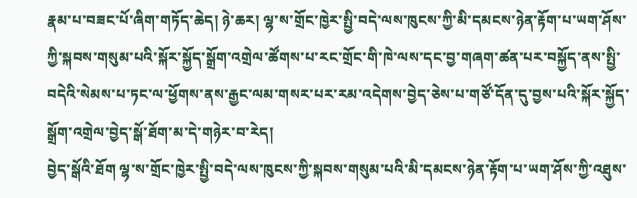རྣམ་པ་བཟང་པོ་ཞིག་གཏོད་ཆེད། ཉེ་ཆར། ལྷ་ས་གྲོང་ཁྱེར་སྤྱི་བདེ་ལས་ཁུངས་ཀྱི་མི་དམངས་ཉེན་རྟོག་པ་ཡག་ཤོས་ཀྱི་སྐབས་གསུམ་པའི་སྐོར་སྐྱོད་སྒྲོག་འགྲེལ་ཚོགས་པ་རང་གྲོང་གི་ཁེ་ལས་དང་བྱ་གཞག་ཚན་པར་བསྐྱོད་ནས་སྤྱི་བདེའི་སེམས་པ་ཏང་ལ་ཕྱོགས་ནས་རྒྱང་ལམ་གསར་པར་རམ་འདེགས་བྱེད་ཅེས་པ་གཙོ་དོན་དུ་བྱས་པའི་སྐོར་སྐྱོད་སྒྲོག་འགྲེལ་བྱེད་སྒོ་ཐོག་མ་དེ་གཉེར་བ་རེད།
བྱེད་སྒོའི་ཐོག ལྷ་ས་གྲོང་ཁྱེར་སྤྱི་བདེ་ལས་ཁུངས་ཀྱི་སྐབས་གསུམ་པའི་མི་དམངས་ཉེན་རྟོག་པ་ཡག་ཤོས་ཀྱི་འཐུས་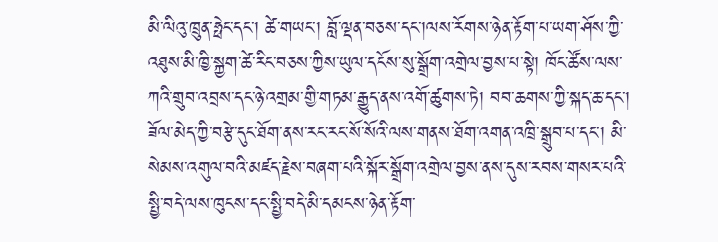མི་ལིའུ་ཁྲུན་ཧྥེང་དང་། ཚེ་གཡང་། བློ་ལྡན་བཅས་དང་།ལས་རོགས་ཉེན་རྟོག་པ་ཡག་ཤོས་ཀྱི་འཐུས་མི་ཁྱི་སྐྱག་ཚེ་རིང་བཅས་ཀྱིས་ཡུལ་དངོས་སུ་སྒྲོག་འགྲེལ་བྱས་པ་སྟེ། ཁོང་ཚོས་ལས་ཀའི་གྲུབ་འབྲས་དང་ཉེ་འགྲམ་གྱི་གཏམ་རྒྱུད་ནས་འགོ་ཚུགས་ཏེ། བབ་ཆགས་ཀྱི་སྐད་ཆ་དང་། ཟོལ་མེད་ཀྱི་བརྩེ་དུང་ཐོག་ནས་རང་རང་སོ་སོའི་ལས་གནས་ཐོག་འགན་འཁྲི་སྒྲུབ་པ་དང་། མི་སེམས་འགུལ་བའི་མཛད་རྗེས་བཞག་པའི་སྐོར་སྒྲོག་འགྲེལ་བྱས་ནས་དུས་རབས་གསར་པའི་སྤྱི་བདེ་ལས་ཁུངས་དང་སྤྱི་བདེ་མི་དམངས་ཉེན་རྟོག་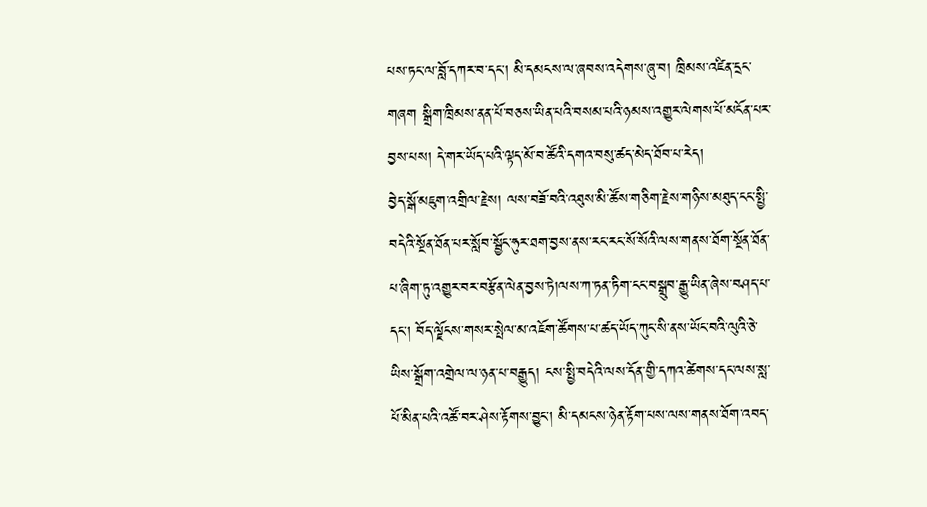པས་ཏང་ལ་བློ་དཀར་བ་དང་། མི་དམངས་ལ་ཞབས་འདེགས་ཞུ་བ། ཁྲིམས་འཛིན་དྲང་གཞག སྒྲིག་ཁྲིམས་ནན་པོ་བཅས་ཡིན་པའི་བསམ་པའི་ཉམས་འགྱུར་ལེགས་པོ་མངོན་པར་བྱས་པས། དེ་གར་ཡོད་པའི་ལྟད་མོ་བ་ཚོའི་དགའ་བསུ་ཚད་མེད་ཐོབ་པ་རེད།
བྱེད་སྒོ་མཇུག་འགྲིལ་རྗེས། ལས་བཟོ་བའི་འཐུས་མི་ཚོས་གཅིག་རྗེས་གཉིས་མཐུད་ངང་སྤྱི་བདེའི་སྔོན་ཐོན་པར་སློབ་སྦྱོང་ཧུར་ཐག་བྱས་ནས་རང་རང་སོ་སོའི་ལས་གནས་ཐོག་སྔོན་ཐོན་པ་ཞིག་ཏུ་འགྱུར་བར་བརྩོན་ལེན་བྱས་ཏེ།ལས་ཀ་ཏན་ཏིག་ངང་བསྒྲུབ་རྒྱུ་ཡིན་ཞེས་བཤད་པ་དང་། བོད་ལྗོངས་གསར་སྤེལ་མ་འཇོག་ཚོགས་པ་ཚད་ཡོད་ཀུང་སི་ནས་ཡོང་བའི་ལུའི་ཅེ་ཡིས་སྒྲོག་འགྲེལ་ལ་ཉན་པ་བརྒྱུད། ངས་སྤྱི་བདེའི་ལས་དོན་གྱི་དཀའ་ཚེགས་དང་ལས་སླ་པོ་མིན་པའི་འཚོ་བར་ཤེས་རྟོགས་བྱུང་། མི་དམངས་ཉེན་རྟོག་པས་ལས་གནས་ཐོག་འབད་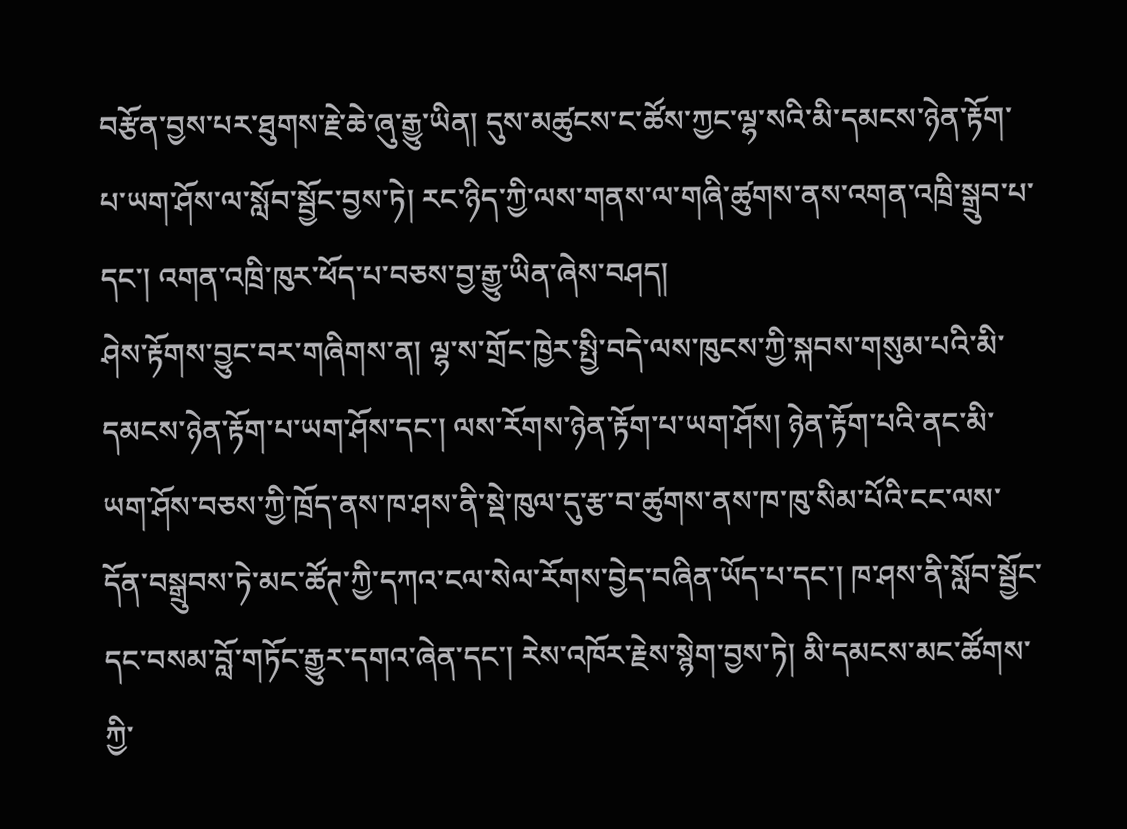བརྩོན་བྱས་པར་ཐུགས་རྗེ་ཆེ་ཞུ་རྒྱུ་ཡིན། དུས་མཚུངས་ང་ཚོས་ཀྱང་ལྷ་སའི་མི་དམངས་ཉེན་རྟོག་པ་ཡག་ཤོས་ལ་སློབ་སྦྱོང་བྱས་ཏེ། རང་ཉིད་ཀྱི་ལས་གནས་ལ་གཞི་ཚུགས་ནས་འགན་འཁྲི་སྒྲུབ་པ་དང་། འགན་འཁྲི་ཁུར་ཕོད་པ་བཅས་བྱ་རྒྱུ་ཡིན་ཞེས་བཤད།
ཤེས་རྟོགས་བྱུང་བར་གཞིགས་ན། ལྷ་ས་གྲོང་ཁྱེར་སྤྱི་བདེ་ལས་ཁུངས་ཀྱི་སྐབས་གསུམ་པའི་མི་དམངས་ཉེན་རྟོག་པ་ཡག་ཤོས་དང་། ལས་རོགས་ཉེན་རྟོག་པ་ཡག་ཤོས། ཉེན་རྟོག་པའི་ནང་མི་ཡག་ཤོས་བཅས་ཀྱི་ཁྲོད་ནས་ཁ་ཤས་ནི་སྡེ་ཁུལ་དུ་རྩ་བ་ཚུགས་ནས་ཁ་ཁུ་སིམ་པོའི་ངང་ལས་དོན་བསྒྲུབས་ཏེ་མང་ཚོཊ་ཀྱི་དཀའ་ངལ་སེལ་རོགས་བྱེད་བཞིན་ཡོད་པ་དང་། ཁ་ཤས་ནི་སློབ་སྦྱོང་དང་བསམ་བློ་གཏོང་རྒྱུར་དགའ་ཞེན་དང་། རེས་འཁོར་རྗེས་སྙེག་བྱས་ཏེ། མི་དམངས་མང་ཚོགས་ཀྱི་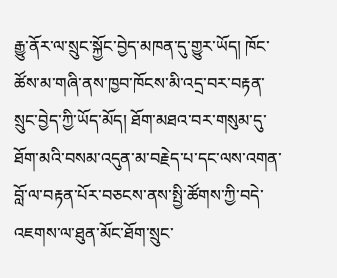རྒྱུ་ནོར་ལ་སྲུང་སྐྱོང་བྱེད་མཁན་དུ་གྱུར་ཡོད། ཁོང་ཚོས་མ་གཞི་ནས་ཁྱབ་ཁོངས་མི་འདྲ་བར་བརྟན་སྲུང་བྱེད་ཀྱི་ཡོད་མོད། ཐོག་མཐའ་བར་གསུམ་དུ་ཐོག་མའི་བསམ་འདུན་མ་བརྗེད་པ་དང་ལས་འགན་བློ་ལ་བརྟན་པོར་བཅངས་ནས་སྤྱི་ཚོགས་ཀྱི་བདེ་འཇགས་ལ་ཐུན་མོང་ཐོག་སྲུང་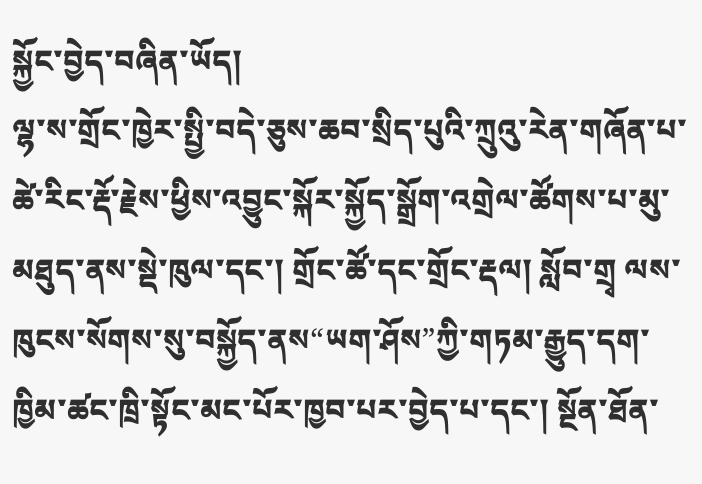སྐྱོང་བྱེད་བཞིན་ཡོད།
ལྷ་ས་གྲོང་ཁྱེར་སྤྱི་བདེ་ཅུས་ཆབ་སྲིད་པུའི་ཀྲུའུ་རེན་གཞོན་པ་ཚེ་རིང་རྡོ་རྗེས་ཕྱིས་འབྱུང་སྐོར་སྐྱོད་སྒྲོག་འགྲེལ་ཚོགས་པ་མུ་མཐུད་ནས་སྡེ་ཁུལ་དང་། གྲོང་ཚོ་དང་གྲོང་རྡལ། སློབ་གྲྭ ལས་ཁུངས་སོགས་སུ་བསྐྱོད་ནས“ཡག་ཤོས”ཀྱི་གཏམ་རྒྱུད་དག་ཁྱིམ་ཚང་ཁྲི་སྟོང་མང་པོར་ཁྱབ་པར་བྱེད་པ་དང་། སྔོན་ཐོན་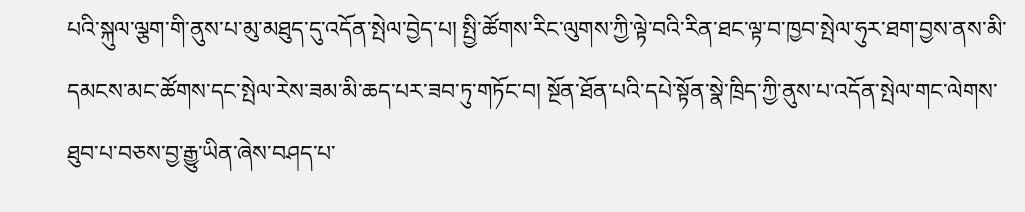པའི་སྐུལ་ལྕག་གི་ནུས་པ་མུ་མཐུད་དུ་འདོན་སྤེལ་བྱེད་པ། སྤྱི་ཚོགས་རིང་ལུགས་ཀྱི་ལྟེ་བའི་རིན་ཐང་ལྟ་བ་ཁྱབ་སྤེལ་ཧུར་ཐག་བྱས་ནས་མི་དམངས་མང་ཚོགས་དང་སྤེལ་རེས་ཟམ་མི་ཆད་པར་ཟབ་ཏུ་གཏོང་བ། སྔོན་ཐོན་པའི་དཔེ་སྟོན་སྣེ་ཁྲིད་ཀྱི་ནུས་པ་འདོན་སྤེལ་གང་ལེགས་ཐུབ་པ་བཅས་བྱ་རྒྱུ་ཡིན་ཞེས་བཤད་པ་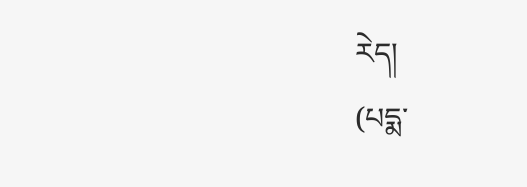རེད།
(པདྨ་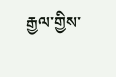རྒྱལ་གྱིས་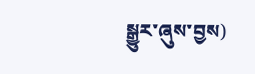སྒྱུར་ཞུས་བྱས)